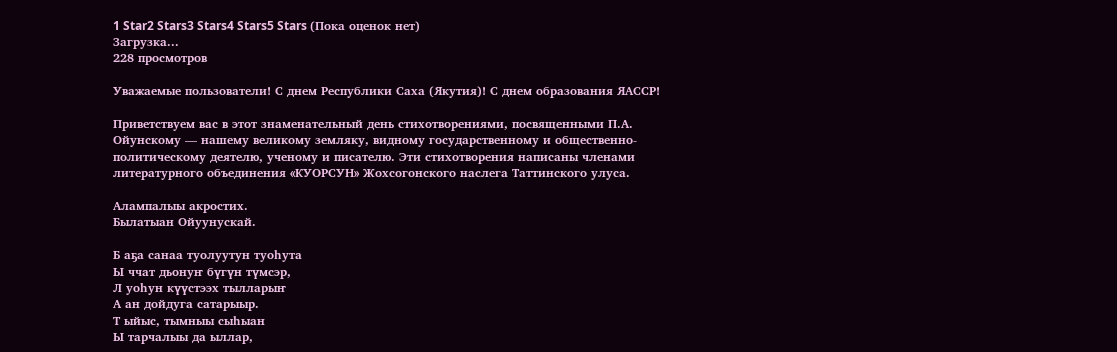1 Star2 Stars3 Stars4 Stars5 Stars (Пока оценок нет)
Загрузка...
228 просмотров

Уважаемые пользователи! С днем Республики Саха (Якутия)! С днем образования ЯАССР!

Приветствуем вас в этот знаменательный день стихотворениями, посвященными П.А. Ойунскому — нашему великому земляку, видному государственному и общественно-политическому деятелю, ученому и писателю. Эти стихотворения написаны членами литературного объединения «КУОРСУН» Жохсогонского наслега Таттинского улуса.

Алампалыы акростих.
Былатыан Ойуунускай.

Б аҕа санаа туолуутун туоһута
Ы ччат дьонуҥ бүгүн түмсэр,
Л уоһун күүстээх тылларыҥ
А ан дойдуга сатарыыр.
Т ыйыс, тымныы сыһыан
Ы тарчалыы да ыллар,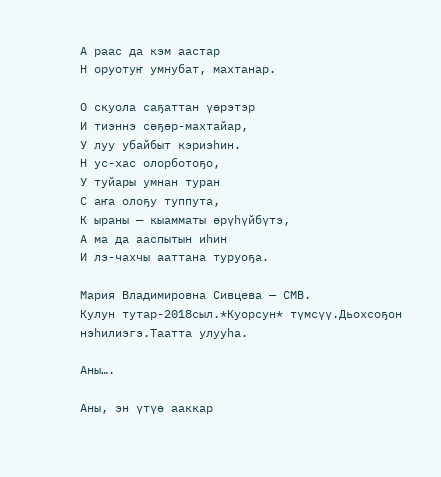А раас да кэм аастар
Н оруотуҥ умнубат, махтанар.

О скуола саҕаттан үөрэтэр
И тиэннэ сөҕөр-махтайар,
У луу убайбыт кэриэһин.
Н ус-хас олорботоҕо,
У туйары умнан туран
С аҥа олоҕу туппута,
К ыраны — кыамматы өрүһүйбүтэ,
А ма да ааспытын иһин
И лэ-чахчы ааттана туруоҕа.

Мария Владимировна Сивцева — СМВ.
Кулун тутар-2018сыл.*Куорсун* түмсүү.Дьохсоҕон нэһилиэгэ.Таатта улууһа.

Аны….

Аны, эн үтүө ааккар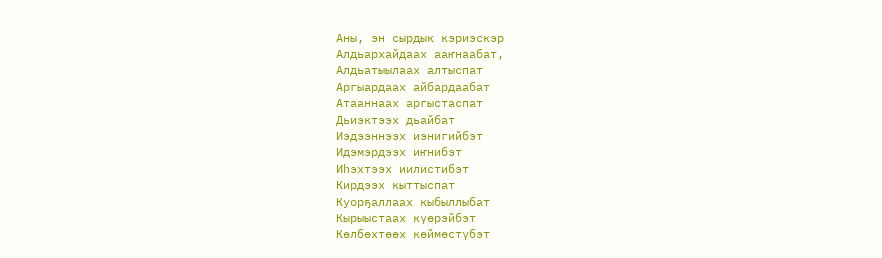Аны, эн сырдык кэриэскэр
Алдьархайдаах ааҥнаабат,
Алдьатыылаах алтыспат
Аргыардаах айбардаабат
Атааннаах аргыстаспат
Дьиэктээх дьайбат
Иэдээннээх иэнигийбэт
Идэмэрдээх иҥнибэт
Иһэхтээх иилистибэт
Кирдээх кыттыспат
Куорҕаллаах кыбыллыбат
Кырыыстаах күөрэйбэт
Көлбөхтөөх көймөстүбэт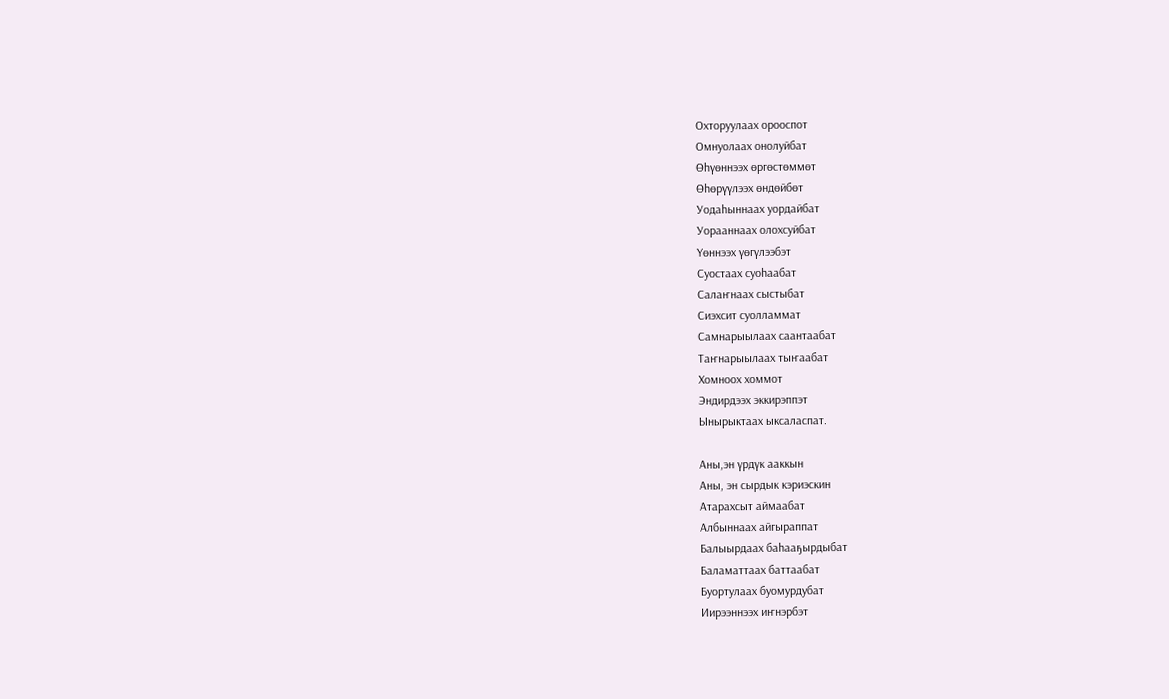Охторуулаах орооспот
Омнуолаах онолуйбат
Өһүөннээх өргөстөммөт
Өһөрүүлээх өндөйбөт
Уодаһыннаах уордайбат
Уорааннаах олохсуйбат
Үөннээх үөгүлээбэт
Суостаах суоһаабат
Салаҥнаах сыстыбат
Сиэхсит суолламмат
Самнарыылаах саантаабат
Таҥнарыылаах тыҥаабат
Хомноох хоммот
Эндирдээх эккирэппэт
Ынырыктаах ыксаласпат.

Аны,эн үрдүк ааккын
Аны, эн сырдык кэриэскин
Атарахсыт аймаабат
Албыннаах айгыраппат
Балыырдаах баһааҕырдыбат
Баламаттаах баттаабат
Буортулаах буомурдубат
Иирээннээх иҥнэрбэт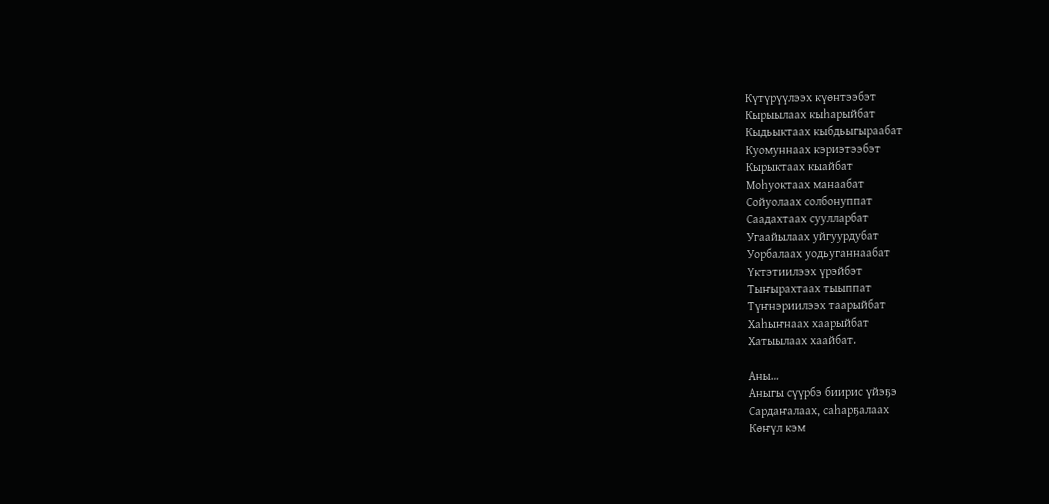Күтүрүүлээх күөнтээбэт
Кырыылаах кыһарыйбат
Кыдьыктаах кыбдьыгыраабат
Куомуннаах кэриэтээбэт
Кырыктаах кыайбат
Моһуоктаах манаабат
Сойуолаах солбонуппат
Саадахтаах суулларбат
Угаайылаах уйгуурдубат
Уорбалаах уодьуганнаабат
Үктэтиилээх үрэйбэт
Тыҥырахтаах тыыппат
Түҥнэриилээх таарыйбат
Хаһыҥнаах хаарыйбат
Хатыылаах хаайбат.

Аны…
Аныгы сүүрбэ биирис үйэҕэ
Сардаҥалаах, саһарҕалаах
Көҥүл кэм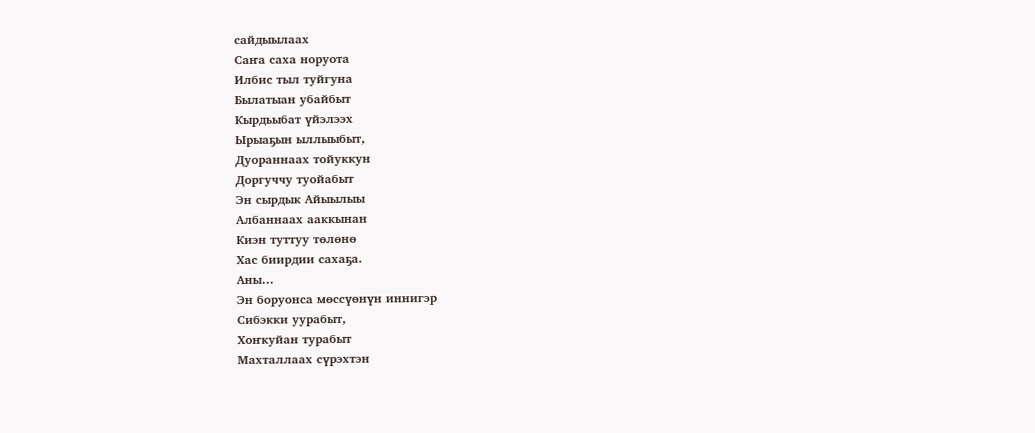сайдыылаах
Саҥа саха норуота
Илбис тыл туйгуна
Былатыан убайбыт
Кырдьыбат үйэлээх
Ырыаҕын ыллыыбыт,
Дуораннаах тойуккун
Доргуччу туойабыт
Эн сырдык Айыылыы
Албаннаах ааккынан
Киэн туттуу төлөнө
Хас биирдии сахаҕа.
Аны…
Эн боруонса мөссүөнүн иннигэр
Сибэкки уурабыт,
Хоҥкуйан турабыт
Махталлаах сүрэхтэн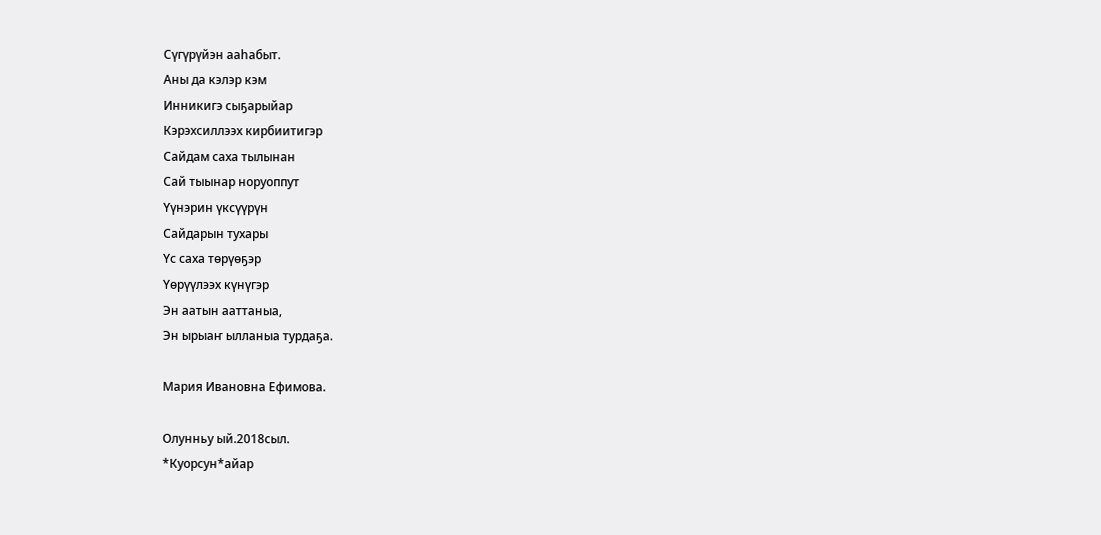Сүгүрүйэн ааһабыт.
Аны да кэлэр кэм
Инникигэ сыҕарыйар
Кэрэхсиллээх кирбиитигэр
Сайдам саха тылынан
Сай тыынар норуоппут
Үүнэрин үксүүрүн
Сайдарын тухары
Үс саха төрүөҕэр
Үөрүүлээх күнүгэр
Эн аатын ааттаныа,
Эн ырыаҥ ылланыа турдаҕа.

Мария Ивановна Ефимова.

Олунньу ый.2018сыл.
*Куорсун*айар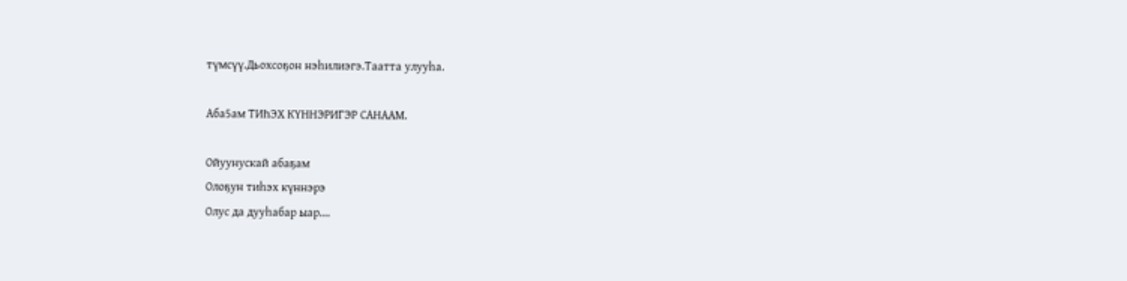түмсүү.Дьохсоҕон нэһилиэгэ.Таатта улууһа.

Аба5ам ТИҺЭХ КҮННЭРИГЭР САНААМ.

Ойуунускай абаҕам
Олоҕун тиһэх күннэрэ
Олус да дууһабар ыар….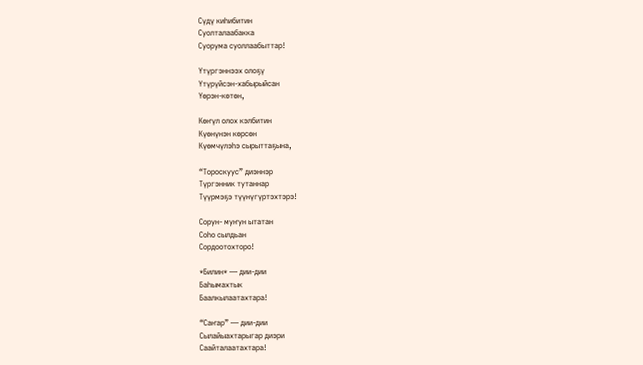Сүдү киһибитин
Суолталаабакка
Суорума суоллаабыттар!

Үтүргэннээх олоҕү
Үтүрүйсэн-хабырыйсан
Үөрэн-көтөн,

Көҥүл олох кэлбитин
Күөнүнэн көрсөн
Күөмчүлэһэ сырыттаҕына,

“Тороскуус” диэннэр
Түргэнник тутаннар
Түүрмэҕэ түүнүгүртэхтэрэ!

Сорун- муҥун ытатан
Соһо сылдьан
Сордоотохторо!

*Билин* — дии-дии
Баһымахтык
Баалкылаатахтара!

“Саҥар” — дии-дии
Сылайыахтарыгар диэри
Саайталаатахтара!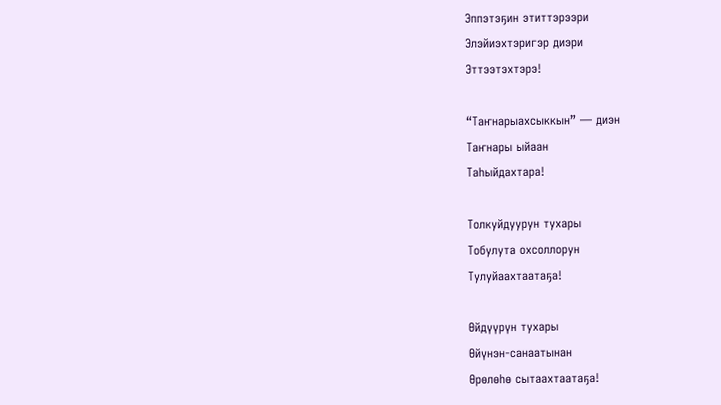Эппэтэҕин этиттэрээри
Элэйиэхтэригэр диэри
Эттээтэхтэрэ!

“Таҥнарыахсыккын” — диэн
Таҥнары ыйаан
Таһыйдахтара!

Толкуйдуурун тухары
Тобулута охсоллорун
Тулуйаахтаатаҕа!

Өйдүүрүн тухары
Өйүнэн-санаатынан
Өрөлөһө сытаахтаатаҕа!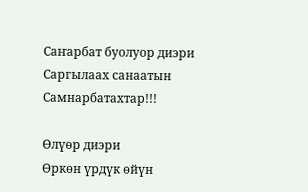Саҥарбат буолуор диэри
Саргылаах санаатын
Самнарбатахтар!!!

Өлүөр диэри
Өркөн үрдүк өйүн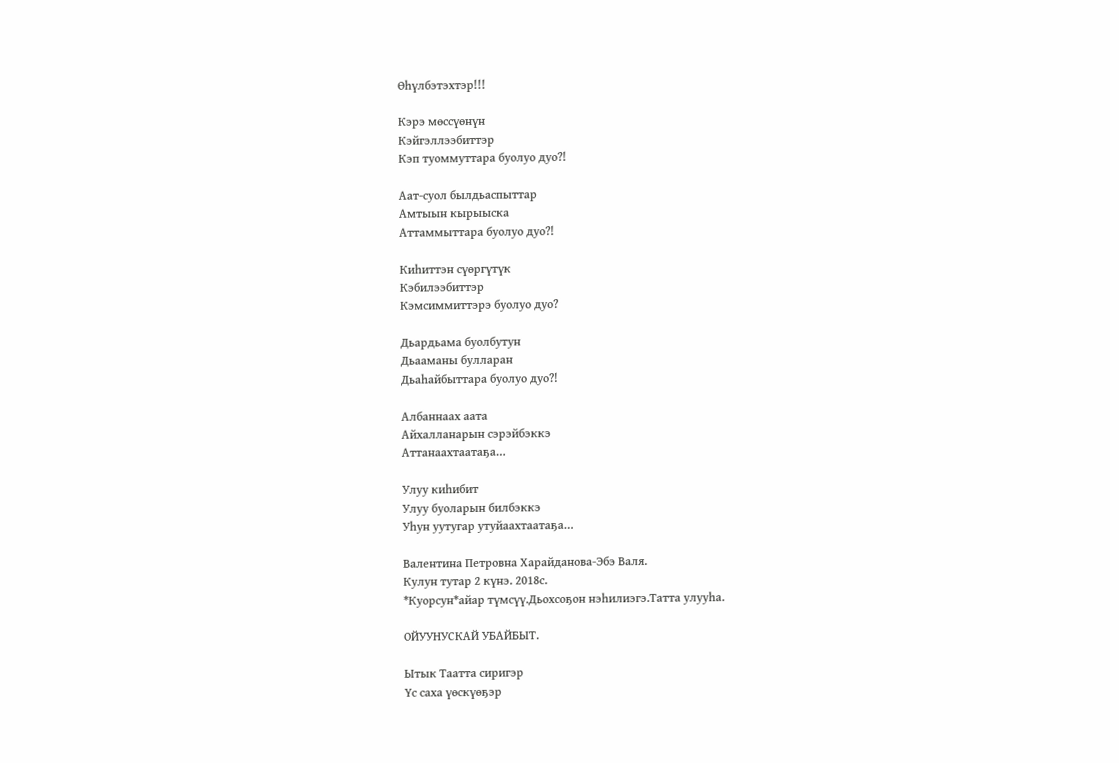Өһүлбэтэхтэр!!!

Кэрэ мөссүөнүн
Кэйгэллээбиттэр
Кэп туоммуттара буолуо дуо?!

Аат-суол былдьаспыттар
Амтыын кырыыска
Аттаммыттара буолуо дуо?!

Киһиттэн сүөргүтүк
Кэбилээбиттэр
Кэмсиммиттэрэ буолуо дуо?

Дьардьама буолбутун
Дьааманы булларан
Дьаһайбыттара буолуо дуо?!

Албаннаах аата
Айхалланарын сэрэйбэккэ
Аттанаахтаатаҕа…

Улуу киһибит
Улуу буоларын билбэккэ
Уһун уутугар утуйаахтаатаҕа…

Валентина Петровна Харайданова-Эбэ Валя.
Кулун тутар 2 күнэ. 2018с.
*Куорсун*айар түмсүү.Дьохсоҕон нэһилиэгэ.Татта улууһа.

ОЙУУНУСКАЙ УБАЙБЫТ.

Ытык Таатта сиригэр
Үс саха үөскүөҕэр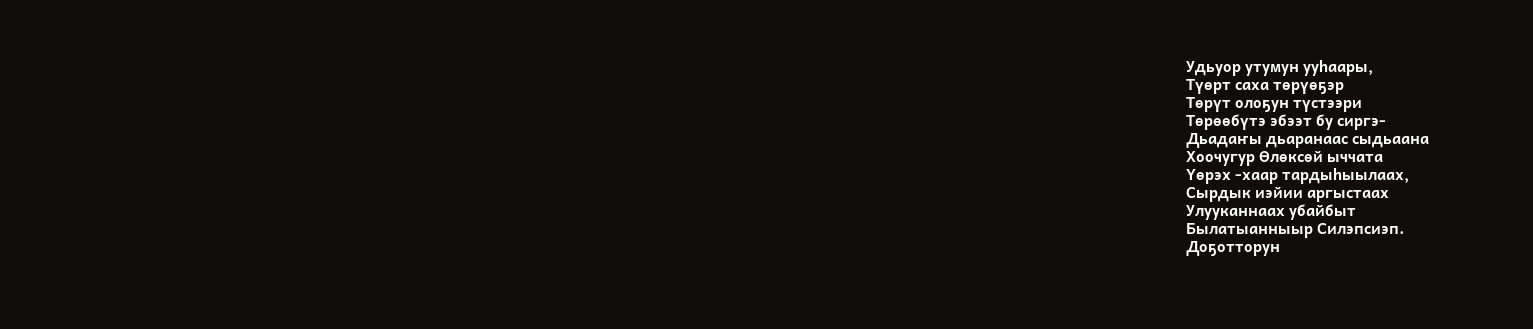Удьуор утумун ууһаары,
Түөрт саха төрүөҕэр
Төрүт олоҕун түстээри
Төрөөбүтэ эбээт бу сиргэ-
Дьадаҥы дьаранаас сыдьаана
Хоочугур Өлөксөй ыччата
Үөрэх -хаар тардыһыылаах,
Сырдык иэйии аргыстаах
Улууканнаах убайбыт
Былатыанныыр Силэпсиэп.
Доҕотторун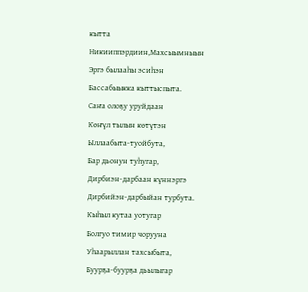кытта
Никииппэрдиин,Махсыымныын
Эргэ былааһы эсиһэн
Бассабыыкка кыттыспыта.
Саҥа олоҕу уруйдаан
Көҥүл тылын көтүтэн
Ыллаабыта-туойбута,
Бар дьонун туһугар,
Дирбиэн-дарбаан күннэргэ
Дирбийэн-дарбыйан турбута.
Кыһыл кутаа уотугар
Болгуо тимир чорууна
Уһаарыллан тахсыбыта,
Буурҕа-буурҕа дьылыгар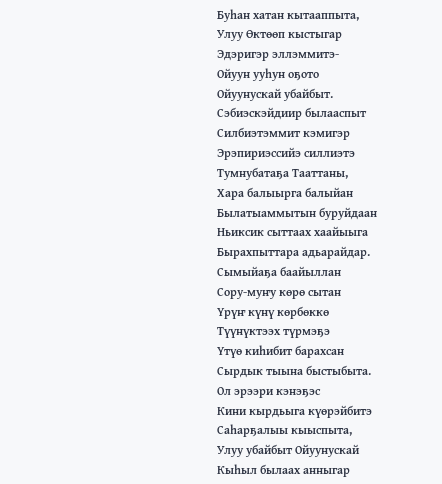Буһан хатан кытааппыта,
Улуу Өктөөп кыстыгар
Эдэригэр эллэммитэ-
Ойуун ууһун оҕото
Ойуунускай убайбыт.
Сэбиэскэйдиир былааспыт
Силбиэтэммит кэмигэр
Эрэпириэссийэ силлиэтэ
Тумнубатаҕа Тааттаны,
Хара балыырга балыйан
Былатыаммытын буруйдаан
Ньиксик сыттаах хаайыыга
Бырахпыттара адьарайдар.
Сымыйаҕа баайыллан
Сору-муҥу көрө сытан
Үрүҥ күнү көрбөккө
Түүнүктээх түрмэҕэ
Үтүө киһибит барахсан
Сырдык тыына быстыбыта.
Ол эрээри кэнэҕэс
Кини кырдьыга күөрэйбитэ
Саһарҕалыы кыыспыта,
Улуу убайбыт Ойуунускай
Кыһыл былаах анныгар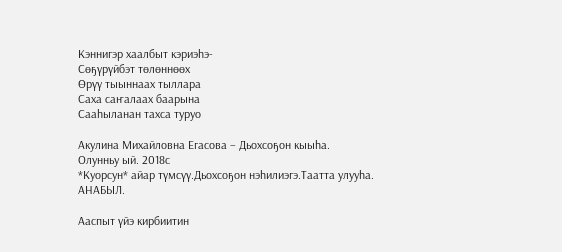Кэннигэр хаалбыт кэриэһэ-
Сөҕүрүйбэт төлөннөөх
Өрүү тыыннаах тыллара
Саха саҥалаах баарына
Сааһыланан тахса туруо

Акулина Михайловна Егасова – Дьохсоҕон кыыһа.
Олунньу ый. 2018с
*Куорсун* айар түмсүү.Дьохсоҕон нэһилиэгэ.Таатта улууһа.
АНАБЫЛ.

Ааспыт үйэ кирбиитин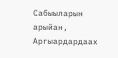Сабыыларын арыйан,
Аргыардардаах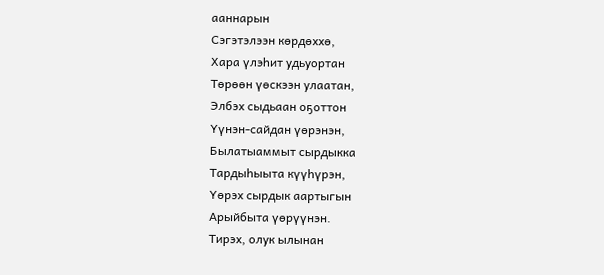ааннарын
Сэгэтэлээн көрдөххө,
Хара үлэһит удьуортан
Төрөөн үөскээн улаатан,
Элбэх сыдьаан оҕоттон
Үүнэн-сайдан үөрэнэн,
Былатыаммыт сырдыкка
Тардыһыыта күүһүрэн,
Үөрэх сырдык аартыгын
Арыйбыта үөрүүнэн.
Тирэх, олук ылынан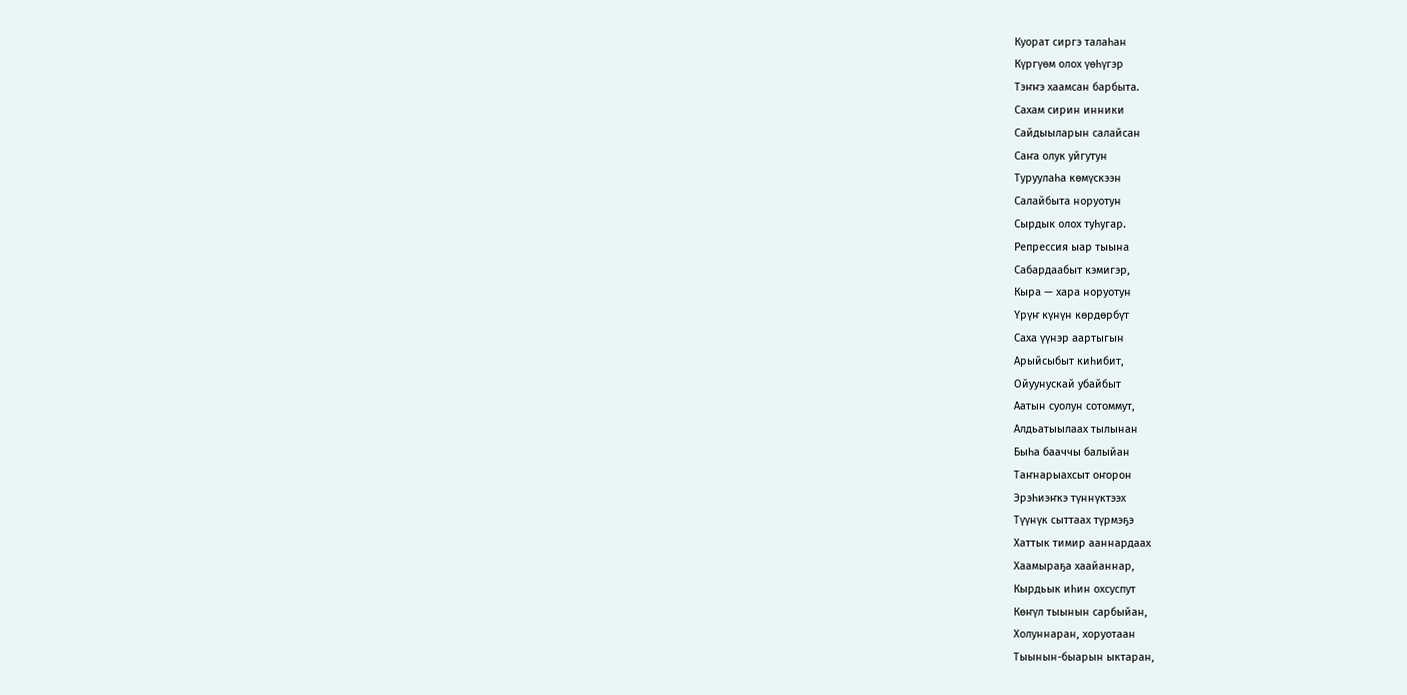Куорат сиргэ талаһан
Күргүөм олох үөһүгэр
Тэҥҥэ хаамсан барбыта.
Сахам сирин инники
Сайдыыларын салайсан
Саҥа олук уйгутун
Туруулаһа көмүскээн
Салайбыта норуотун
Сырдык олох туһугар.
Репрессия ыар тыына
Сабардаабыт кэмигэр,
Кыра — хара норуотун
Үрүҥ күнүн көрдөрбүт
Саха үүнэр аартыгын
Арыйсыбыт киһибит,
Ойуунускай убайбыт
Аатын суолун сотоммут,
Алдьатыылаах тылынан
Быһа бааччы балыйан
Таҥнарыахсыт оҥорон
Эрэһиэҥкэ түннүктээх
Түүнүк сыттаах түрмэҕэ
Хаттык тимир ааннардаах
Хаамыраҕа хаайаннар,
Кырдьык иһин охсуспут
Көҥүл тыынын сарбыйан,
Холуннаран, хоруотаан
Тыынын-быарын ыктаран,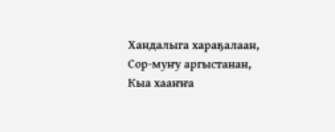Хандалыга хараҕалаан,
Сор-муҥу аргыстанан,
Кыа хааҥҥа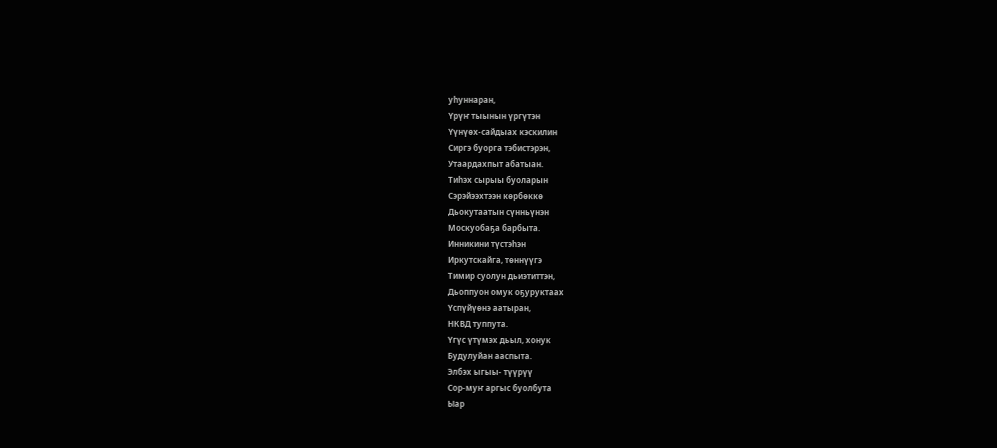уһуннаран,
Үрүҥ тыынын үргүтэн
Үүнүөх-сайдыах кэскилин
Сиргэ буорга тэбистэрэн,
Утаардахпыт абатыан.
Тиһэх сырыы буоларын
Сэрэйээхтээн көрбөккө
Дьокутаатын сүнньүнэн
Москуобаҕа барбыта.
Инникини түстэһэн
Иркутскайга, төннүүгэ
Тимир суолун дьиэтиттэн,
Дьоппуон омук оҕуруктаах
Үспүйүөнэ аатыран,
НКВД туппута.
Үгүс үтүмэх дьыл, хонук
Будулуйан ааспыта.
Элбэх ыгыы- түүрүү
Сор-муҥ аргыс буолбута
Ыар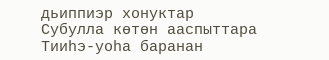дьиппиэр хонуктар
Субулла көтөн ааспыттара
Тииһэ-уоһа баранан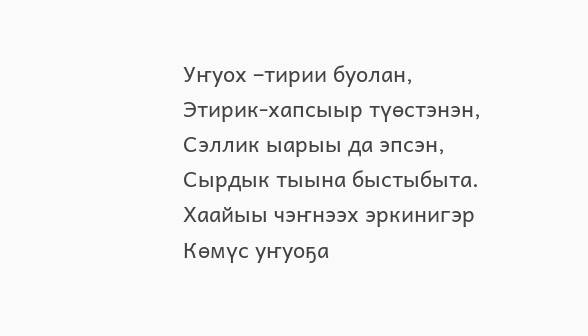Уҥуох –тирии буолан,
Этирик-хапсыыр түөстэнэн,
Сэллик ыарыы да эпсэн,
Сырдык тыына быстыбыта.
Хаайыы чэҥнээх эркинигэр
Көмүс уҥуоҕа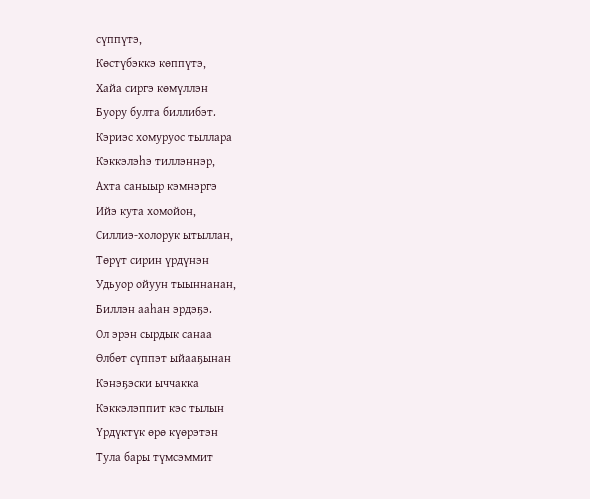сүппүтэ,
Көстүбэккэ көппүтэ,
Хайа сиргэ көмүллэн
Буору булта биллибэт.
Кэриэс хомуруос тыллара
Кэккэлэһэ тиллэннэр,
Ахта саныыр кэмнэргэ
Ийэ кута хомойон,
Силлиэ-холорук ытыллан,
Төрүт сирин үрдүнэн
Удьуор ойуун тыыннанан,
Биллэн ааһан эрдэҕэ.
Ол эрэн сырдык санаа
Өлбөт сүппэт ыйааҕынан
Кэнэҕэски ыччакка
Кэккэлэппит кэс тылын
Үрдүктүк өрө күөрэтэн
Тула бары түмсэммит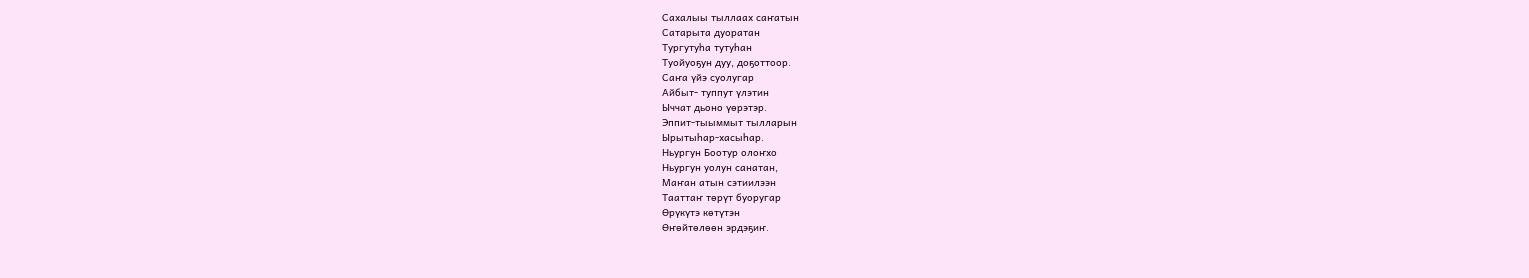Сахалыы тыллаах саҥатын
Сатарыта дуоратан
Тургутуһа тутуһан
Туойуоҕун дуу, доҕоттоор.
Саҥа үйэ суолугар
Айбыт- туппут үлэтин
Ыччат дьоно үөрэтэр.
Эппит-тыыммыт тылларын
Ырытыһар-хасыһар.
Ньургун Боотур олоҥхо
Ньургун уолун санатан,
Маҥан атын сэтиилээн
Тааттаҥ төрүт буоругар
Өрүкүтэ көтүтэн
Өҥөйтөлөөн эрдэҕиҥ.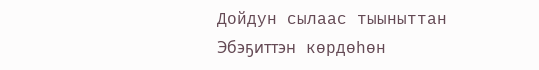Дойдун сылаас тыыныттан
Эбэҕиттэн көрдөһөн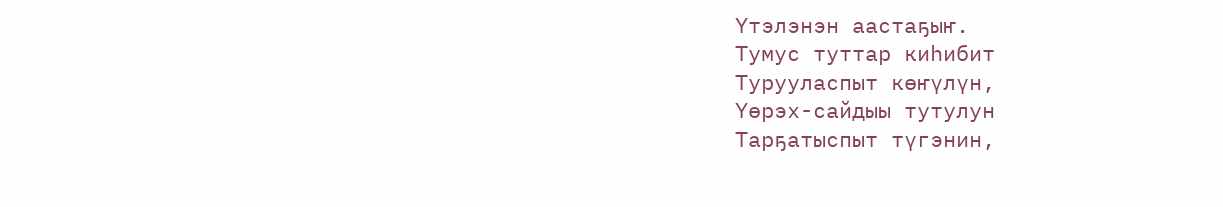Үтэлэнэн аастаҕыҥ.
Тумус туттар киһибит
Турууласпыт көҥүлүн,
Үөрэх-сайдыы тутулун
Тарҕатыспыт түгэнин,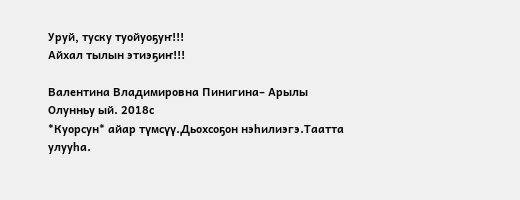Уруй, туску туойуоҕуҥ!!!
Айхал тылын этиэҕиҥ!!!

Валентина Владимировна Пинигина– Арылы
Олунньу ый. 2018с
*Куорсун* айар түмсүү.Дьохсоҕон нэһилиэгэ.Таатта улууһа.